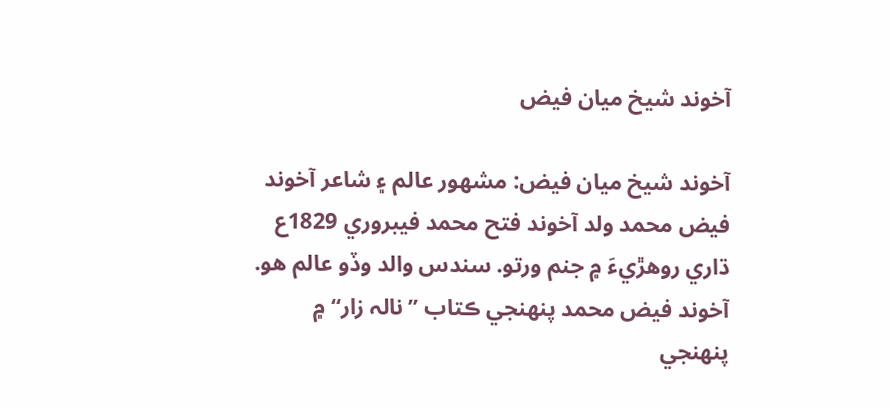آخوند شيخ ميان فيض

آخوند شيخ ميان فيض: مشھور عالم ۽ شاعر آخوند فيض محمد ولد آخوند فتح محمد فيبروري 1829ع ڌاري روهڙيءَ ۾ جنم ورتو. سندس والد وڏو عالم هو. آخوند فيض محمد پنھنجي ڪتاب ”نالہ زار“ ۾ پنھنجي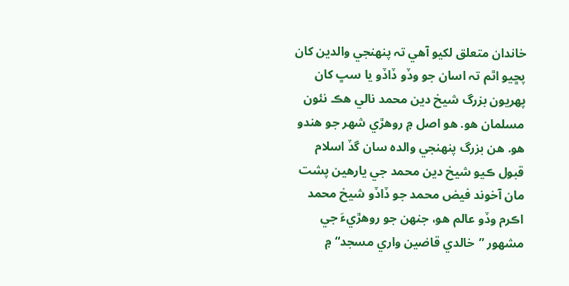خاندان متعلق لکيو آهي تہ پنھنجي والدين کان پڇيو اٿم تہ اسان جو وڏو ڏاڏو يا سڀ کان پهريون بزرگ شيخ دين محمد نالي هڪ نئون مسلمان هو. هو اصل ۾ روهڙي شھر جو هندو هو. هن بزرگ پنھنجي والدہ سان گڏ اسلام قبول ڪيو شيخ دين محمد جي يارهين پشت مان آخوند فيض محمد جو ڏاڏو شيخ محمد اڪرم وڏو عالم هو، جنهن جو روهڙيءَ جي مشھور ”خالدي قاضين واري مسجد“ ۾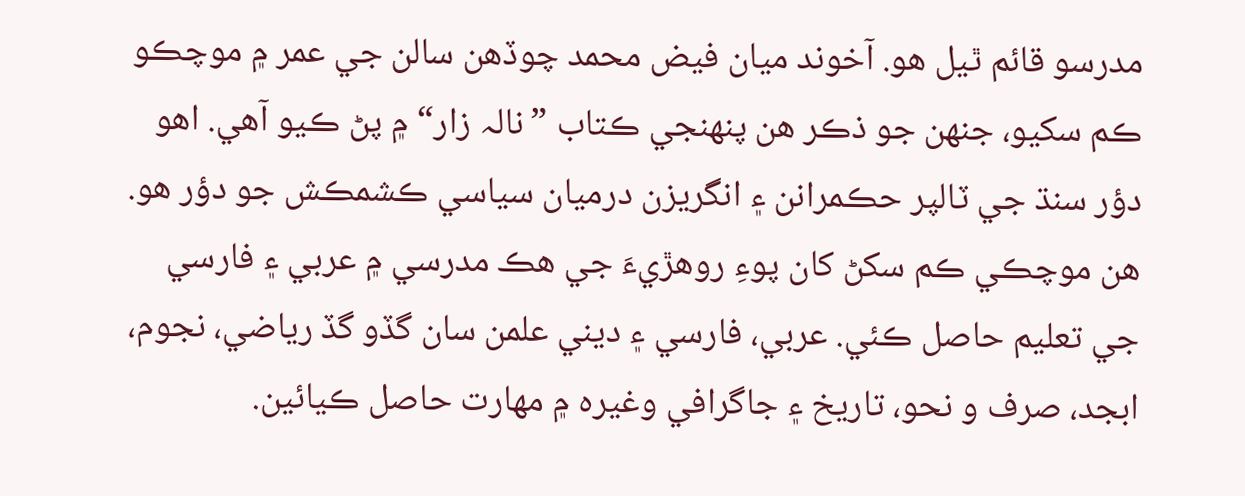مدرسو قائم ٿيل هو. آخوند ميان فيض محمد چوڏهن سالن جي عمر ۾ موچڪو ڪم سکيو، جنهن جو ذڪر هن پنھنجي ڪتاب ”نالہ زار“ ۾ پڻ ڪيو آهي. اهو دؤر سنڌ جي ٽالپر حڪمرانن ۽ انگريزن درميان سياسي ڪشمڪش جو دؤر هو. هن موچڪي ڪم سکڻ کان پوءِ روهڙيءَ جي هڪ مدرسي ۾ عربي ۽ فارسي جي تعليم حاصل ڪئي. عربي، فارسي ۽ ديني علمن سان گڏو گڏ رياضي، نجوم، ابجد، صرف و نحو، تاريخ ۽ جاگرافي وغيرہ ۾ مهارت حاصل ڪيائين.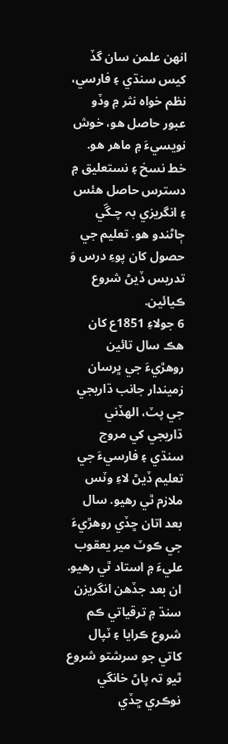انهن علمن سان گڏ کيس سنڌي ۽ فارسي، نظم خواه نثر ۾ وڏو عبور حاصل هو، خوش نويسيءَ ۾ ماهر هو. خط نسخ ۽ نستعليق ۾ دسترس حاصل هئس ۽ انگريزي بہ چـڱي ڄاڻندو هو. تعليم جي حصول کان پوءِ درس وَ تدريس ڏيڻ شروع ڪيائين.
6 جولاءِ 1851ع کان هڪ سال تائين روهڙيءَ جي ڀرسان زميندار جانب ڌاريجي جي پٽ، الهڏني ڌاريجي کي مروج سنڌي ۽ فارسيءَ جي تعليم ڏيڻ لاءِ وٽس ملازم ٿي رهيو. سال بعد اتان ڇڏي روهڙيءَ جي ڪوٽ مير يعقوب عليءَ ۾ استاد ٿي رهيو. ان بعد جڏهن انگريزن سنڌ ۾ ترقياتي ڪم شروع ڪرايا ۽ ٽپال کاتي جو سرشتو شروع ٿيو تہ پاڻ خانگي نوڪري ڇڏي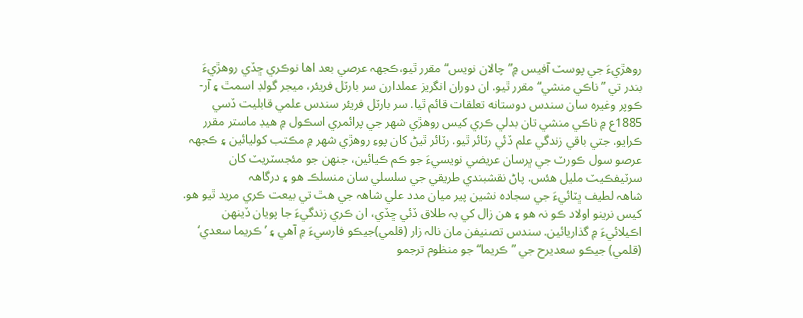روهڙيءَ جي پوسٽ آفيس ۾”چالان نويس“ مقرر ٿيو،ڪجهہ عرصي بعد اها نوڪري ڇڏي روهڙيءَ بندر تي ”ناڪي منشي“ مقرر ٿيو. ان دوران انگريز عملدارن سر بارٽل فريئر، ميجر گولڊ اسمٿ ۽ آر-ڪوپر وغيرہ سان سندس دوستانه تعلقات قائم ٿيا. سر بارٽل فريئر سندس علمي قابليت ڏسي 1885ع ۾ ناڪي منشي تان بدلي ڪري کيس روهڙي شھر جي پرائمري اسڪول ۾ هيڊ ماستر مقرر ڪرايو. جتي باقي زندگي علم ڏئي رٽائر ٿيو. رٽائر ٿيڻ کان پوءِ روهڙي شھر ۾ مڪتب کوليائين ۽ ڪجهہ عرصو سول ڪورٽ جي ڀرسان عريضي نويسيءَ جو ڪم ڪيائين، جنهن جو مئجسٽريٽ کان سرٽيفڪيٽ مليل هئس. پاڻ نقشبندي طريقي جي سلسلي سان منسلڪ هو ۽ درگاھہ
شاھہ لطيف ڀٽائيءَ جي سجادہ نشين پير ميان مدد علي شاھہ جي هٿ تي بيعت ڪري مريد ٿيو هو. کيس نرينو اولاد ڪو نہ هو ۽ هن زال کي بہ طلاق ڏئي ڇڏي، ان ڪري زندگيءَ جا پويان ڏينهن اڪيلائيءَ ۾ گذاريائين. سندس تصنيفن مان نالہ زار (قلمي)جيڪو فارسيءَ ۾ آهي ۽ ’ڪريما سعدي‘ (قلمي) جيڪو سعديرح جي ”ڪريما“ جو منظوم ترجمو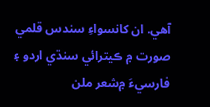آهي. ان کانسواءِ سندس قلمي صورت ۾ ڪيترائي سنڌي اردو ۽ فارسيءَ ۾شعر ملن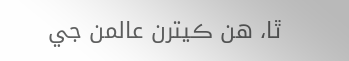ٿا، هن ڪيترن عالمن جي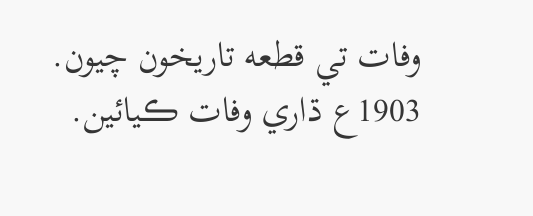وفات تي قطعه تاريخون چيون. 1903ع ڌاري وفات ڪيائين.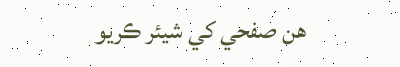هن صفحي کي شيئر ڪريو